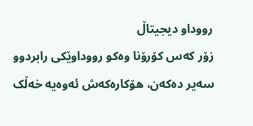رووداو دیجیتاڵ
زۆر کەس کۆرۆنا وەکو رووداوێکی رابردوو سەیر دەکەن، هۆکارەکەش ئەوەیە خەڵک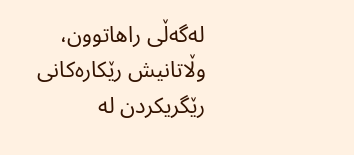لەگەڵی راهاتوون، وڵاتانیش رێکارەکانی رێگریکردن لە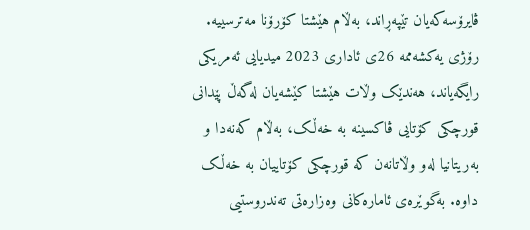ڤایرۆسەکەیان تێپەڕاند، بەڵام هێشتا کۆرۆنا مەترسییە.
رۆژی یەکشەممە 26ی ئاداری 2023 میدیایی ئەمریکی رایگەیاند، هەندێک وڵات هێشتا کێشەیان لەگەڵ پێدانی قورچکی کۆتایی ڤاکسینە بە خەڵک، بەڵام کەنەدا و بەریتانیا لەو وڵاتانەن کە قورچکی کۆتاییان بە خەڵک داوە. بەگوێرەی ئامارەکانی وەزارەتی تەندروستیی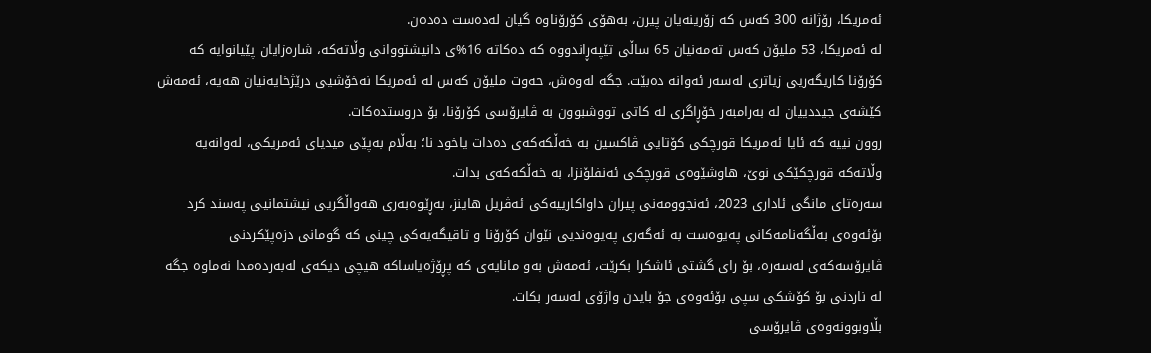ئەمریکا، رۆژانە 300 کەس کە زۆرینەیان پیرن، بەهۆی کۆرۆناوە گیان لەدەست دەدەن.
لە ئەمریکا، 53 ملیۆن کەس تەمەنیان 65 ساڵی تێپەڕاندووە کە دەکاتە 16%ی دانیشتووانی وڵاتەکە، شارەزایان پێیانوایە کە کۆرۆنا کاریگەریی زیاتری لەسەر ئەوانە دەبێت. جگە لەوەش، حەوت ملیۆن کەس لە ئەمریکا نەخۆشیی درێژخایەنیان هەیە، ئەمەش کێشەی جیددییان لە بەرامبەر خۆڕاگری لە کاتی تووشبوون بە ڤایرۆسی کۆرۆنا، بۆ دروستدەکات.
روون نییە کە ئایا ئەمریکا قورچکی کۆتایی ڤاکسین بە خەڵکەکەی دەدات یاخود نا؛ بەڵام بەپێی میدیای ئەمریکی، لەوانەیە وڵاتەکە قورچکێکی نوێ، هاوشێوەی قورچکی ئەنفلۆنزا، بە خەڵکەکەی بدات.
سەرەتای مانگی ئاداری 2023، ئەنجوومەنی پیران داواکارییەکی ئەڤریل هاینز، بەڕێوەبەری هەواڵگریی نیشتمانیی پەسند کرد بۆئەوەی بەڵگەنامەکانی پەیوەست بە ئەگەری پەیوەندیی نێوان کۆرۆنا و تاقیگەیەکی چینی کە گومانی دزەپێکردنی ڤایرۆسەکەی لەسەرە، بۆ رای گشتی ئاشکرا بکرێت، ئەمەش بەو مانایەی کە پڕۆژەیاساکە هیچی دیکەی لەبەردەمدا نەماوە جگە لە ناردنی بۆ کۆشکی سپی بۆئەوەی جۆ بایدن واژۆی لەسەر بکات.
بڵاوبوونەوەی ڤایرۆسی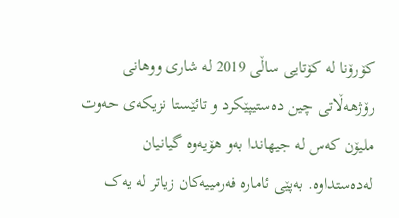کۆرۆنا لە کۆتایی ساڵی 2019 لە شاری ووهانی رۆژهەڵاتی چین دەستیپێکرد و تائێستا نزیکەی حەوت ملیۆن کەس لە جیهاندا بەو هۆیەوە گیانیان لەدەستداوە. بەپێی ئامارە فەرمییەکان زیاتر لە یەک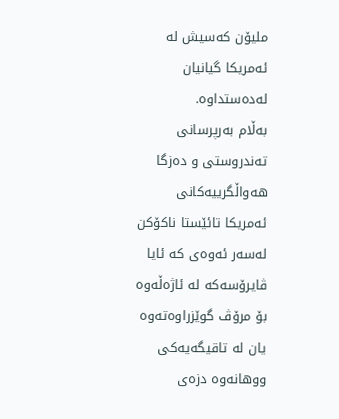ملیۆن کەسیش لە ئەمریکا گیانیان لەدەستداوە.
بەڵام بەرپرسانی تەندروستی و دەزگا هەواڵگرییەکانی ئەمریکا تائێستا ناکۆکن لەسەر ئەوەی کە ئایا ڤایرۆسەکە لە ئاژەڵەوە بۆ مرۆڤ گوێزراوەتەوە یان لە تاقیگەیەکی ووهانەوە دزەی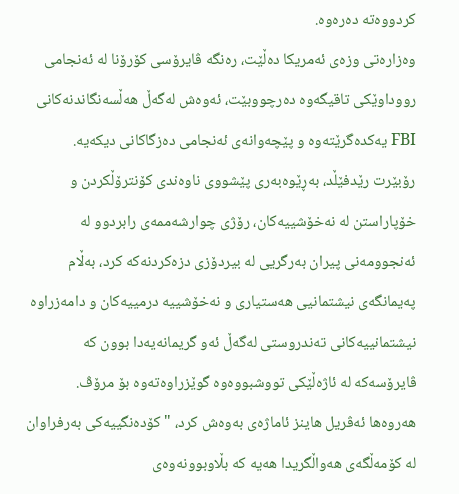کردووەتە دەرەوە.
وەزارەتی وزەی ئەمریکا دەڵێت، رەنگە ڤایرۆسی کۆرۆنا لە ئەنجامی رووداوێکی تاقیگەوە دەرچووبێت، ئەوەش لەگەڵ هەڵسەنگاندنەکانی FBI یەکدەگرێتەوە و پێچەوانەی ئەنجامی دەزگاکانی دیکەیە.
رۆبێرت رێدفێڵد، بەڕێوەبەری پێشووی ناوەندی کۆنترۆڵکردن و خۆپاراستن لە نەخۆشییەکان، رۆژی چوارشەممەی رابردوو لە ئەنجوومەنی پیران بەرگریی لە بیردۆزی دزەکردنەکە کرد، بەڵام پەیمانگەی نیشتمانیی هەستیاری و نەخۆشییە درمییەکان و دامەزراوە نیشتمانییەکانی تەندروستی لەگەڵ ئەو گریمانەیەدا بوون کە ڤایرۆسەکە لە ئاژەڵێکی تووشبووەوە گوێزراوەتەوە بۆ مرۆڤ.
هەروەها ئەڤریل هاینز ئاماژەی بەوەش کرد، "کۆدەنگییەکی بەرفراوان لە کۆمەڵگەی هەواڵگریدا هەیە کە بڵاوبوونەوەی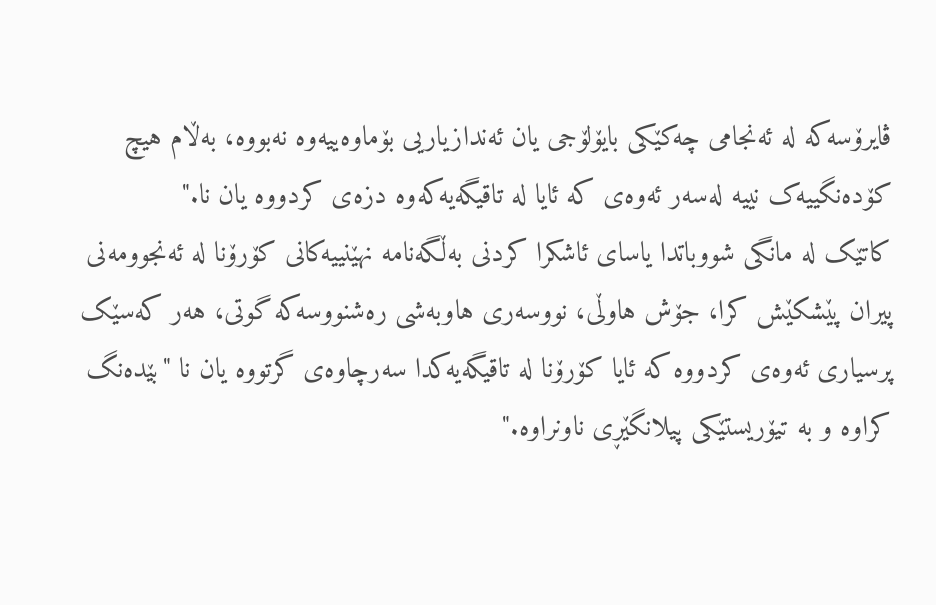ڤایرۆسەکە لە ئەنجامی چەکێکی بایۆلۆجی یان ئەندازیاریی بۆماوەییەوە نەبووە، بەڵام هیچ کۆدەنگییەک نییە لەسەر ئەوەی کە ئایا لە تاقیگەیەکەوە دزەی کردووە یان نا."
کاتێک لە مانگی شووباتدا یاسای ئاشکرا کردنی بەڵگەنامە نهێنییەکانی کۆرۆنا لە ئەنجوومەنی پیران پێشکێش کرا، جۆش هاوڵی، نووسەری هاوبەشی رەشنووسەکە گوتی، هەر کەسێک پرسیاری ئەوەی کردووە کە ئایا کۆرۆنا لە تاقیگەیەکدا سەرچاوەی گرتووە یان نا "بێدەنگ کراوە و بە تیۆریستێکی پیلانگێڕی ناونراوە."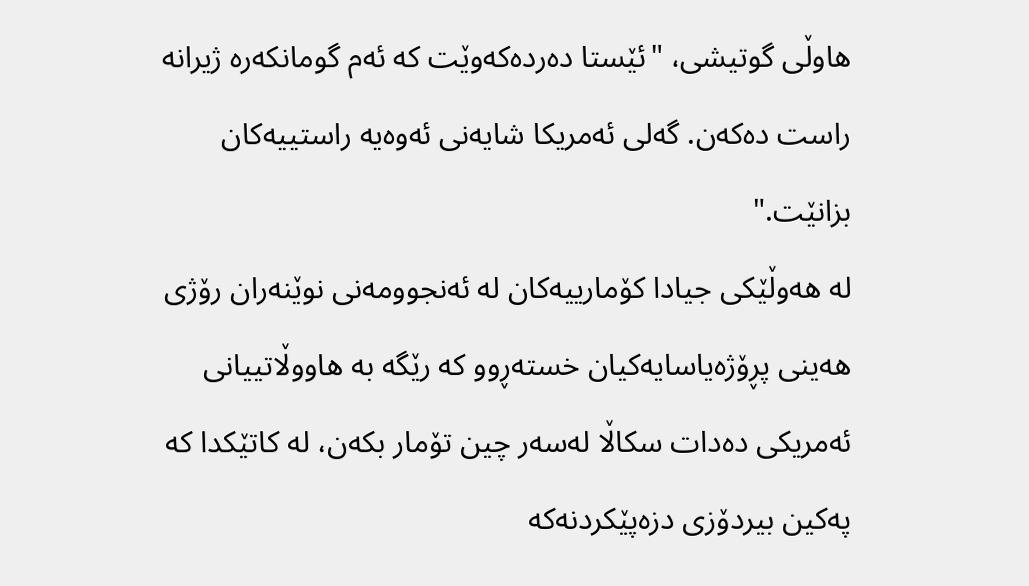هاوڵی گوتیشی، "ئێستا دەردەکەوێت کە ئەم گومانکەرە ژیرانە راست دەکەن. گەلی ئەمریکا شایەنی ئەوەیە راستییەکان بزانێت."
لە هەوڵێکی جیادا کۆمارییەکان لە ئەنجوومەنی نوێنەران رۆژی هەینی پڕۆژەیاسایەکیان خستەڕوو کە رێگە بە هاووڵاتییانی ئەمریکی دەدات سکاڵا لەسەر چین تۆمار بکەن، لە کاتێکدا کە پەکین بیردۆزی دزەپێکردنەکە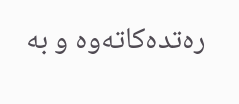رەتدەکاتەوە و بە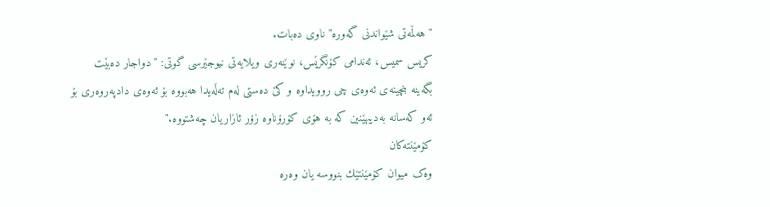"هەڵمەتی شێواندنی گەورە" ناوی دەبات.
کریس سمیس، ئەندامی کۆنگرێس، نوێنەری ویلایەتی نیوجێرسی گوتی: "دواجار دەبێت بگەینە بنچینەی ئەوەی چی روویداوە و کێ دەستی لەم تەڵەیدا هەبووە بۆ ئەوەی دادپەروەری بۆ ئەو کەسانە بەدیبهێنین کە بە هۆی کۆرۆناوە زۆر ئازاریان چەشتووە."
کۆمێنتەکان
وەک میوان کۆمێنتێك بنووسە یان وەرە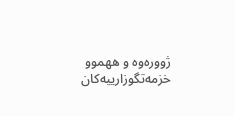ژوورەوە و ههموو خزمەتگوزارییەکان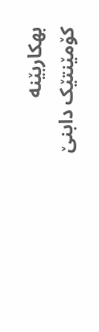بهكاربێنه
کۆمێنتێک دابنێ